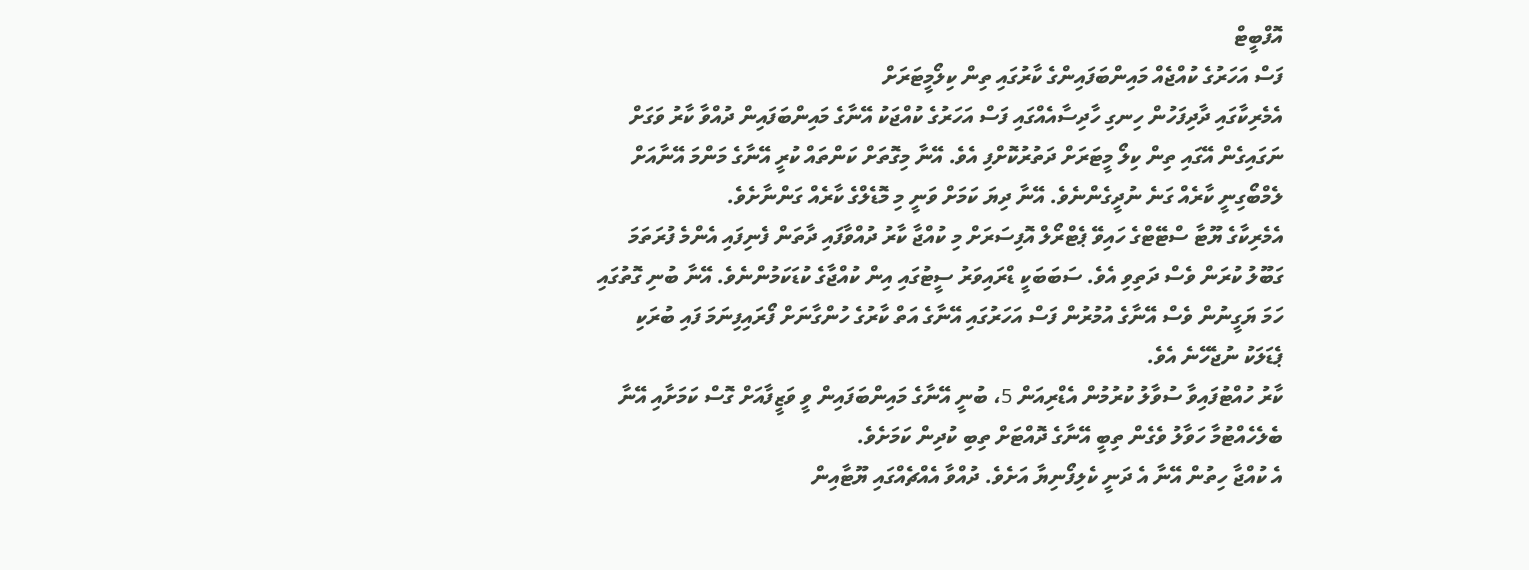އޮފްބީޓް
ފަސް އަހަރުގެ ކުއްޖެއް މައިންބަފައިންގެ ކާރުގައި ތިން ކިލޯމީޓަރަށް
އެމެރިކާގައި ދާދިފަހުން ހިނގި ހާދިސާއެއްގައި ފަސް އަހަރުގެ ކުއްޖަކު އޭނާގެ މައިންބަފައިން ދުއްވާ ކާރު ވަގަށް ނަގައިގެން އޭގައި ތިން ކިލޯ މީޓަރަށް ދަތުރުކޮށްފި އެވެ. އޭނާ މިގޮތަށް ކަންތައް ކުރީ އޭނާގެ މަންމަ އޭނާއަށް ލެމްބޯގިނީ ކާރެއް ގަނެ ނުދީގެންނެވެ. އޭނާ ދިޔަ ކަމަށް ވަނީ މި މޮޑެލްގެ ކާރެއް ގަންނާށެވެ.
އެމެރިކާގެ ޔޫޓާ ސްޓޭޓްގެ ހައިވޭ ޕެޓްރޯލް އޮފިސަރަށް މި ކުއްޖާ ކާރު ދުއްވާފައި ދާތަން ފެނިފައި އެންމެ ފުރަތަމަ ގަބޫލު ކުރަން ވެސް ދަތިވި އެވެ. ސަބަބަކީ ޑްރައިވަރު ސީޓުގައި އިން ކުއްޖާގެ ކުޑަކަމުންނެވެ. އޭނާ ބުނި ގޮތުގައި ހަމަ ޔަގީނުން ވެސް އޭނާގެ އުމުރުން ފަސް އަހަރުގައި އޭނާގެ އަތް ކާރުގެ ހުންގާނަށް ފޯރައިފިނަމަ ފައި ބުރަކި ޕެޑަލަކު ނުޖެހޭނެ އެވެ.
ކާރު ހުއްޓުފައިވާ ސުވާލު ކުރުމުން އެޑްރިއަން 5، ބުނީ އޭނާގެ މައިންބަފައިން ވީ ވަޒީފާއަށް ގޮސް ކަމަށާއި އޭނާ ބެލެހެއްޓުމާ ހަވާލު ވެގެން ތިބީ އޭނާގެ ދޮއްޓަށް ތިބި ކުދިން ކަމަށެވެ.
އެ ކުއްޖާ ހިތުން އޭނާ އެ ދަނީ ކެލިފޯނިޔާ އަށެވެ. ދުއްވާ އެއްޗެއްގައި ޔޫޓާއިން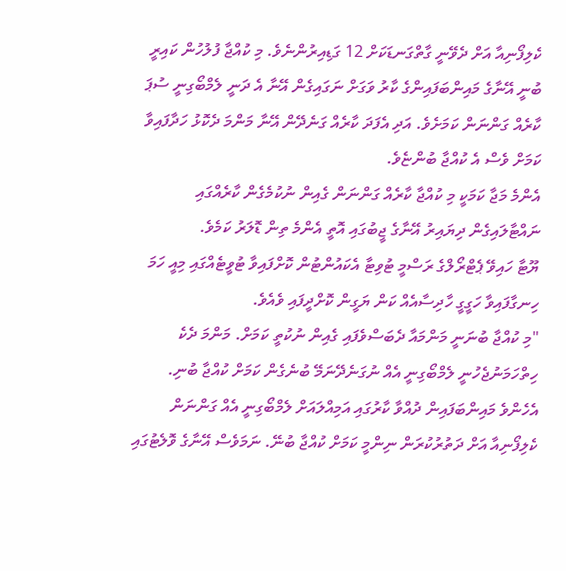ކެލިފޯނިއާ އަށް ދެވޭނީ ގާތްގަނޑަކަށް 12 ގަޑިއިރުންނެވެ. މި ކުއްޖާ ފުލުހުން ކައިރީ ބުނީ އޭނާގެ މައިންބަފައިންގެ ކާރު ވަގަށް ނަގައިގެން އޭނާ އެ ދަނީ ލެމްބޯގިނީ ސުޕަ ކާރެއް ގަންނަން ކަމަށެވެ. އަދި އެފަދަ ކާރެއް ގަނެދޭން އޭނާ މަންމަ ދެކޮޅު ހަދާފައިވާ ކަމަށް ވެސް އެ ކުއްޖާ ބުންޏެވެ.
އެންމެ މަޖާ ކަމަކީ މި ކުއްޖާ ކާރެއް ގަންނަން ގެއިން ނުކުމެގެން ކާރެއްގައި ނައްޓާލައިގެން ދިޔައިރު އޭނާގެ ޖީބުގައި އޮތީ އެންމެ ތިން ޑޮލަރު ކަމެވެ.
ޔޫޓާ ހައިވޭ ޕެޓްރޯލްގެ ރަސްމީ ޓުވިޓާ އެކައުންޓުން ކޮށްފައިވާ ޓުވީޓެއްގައި މިއީ ހަމަ ހިނގާފައިވާ ހަގީގީ ހާދިސާއެއް ކަން ޔަގީން ކޮށްދީފައި ވެއެވެ.
"މި ކުއްޖާ ބުނަނީ މަންމައާ ދެބަސްވެފައި ގެއިން ނުކުތީ ކަމަށް. މަންމަ ދެކެ ހިތްހަމަނުޖެހުނީ ލެމްބޯގިނީ އެއް ނުގަނެދޭނަމޭ ބުނެގެން ކަމަށް ކުއްޖާ ބުނި. އެހެންވެ މައިންބަފައިން ދުއްވާ ކާރުގައި އަމިއްލައަށް ލެމްބޯގިނީ އެއް ގަންނަން ކެލިފޯނިއާ އަށް ދަތުރުކުރަން ނިންމީ ކަމަށް ކުއްޖާ ބުނޭ. ނަމަވެސް އޭނާގެ ވޮލެޓުގައި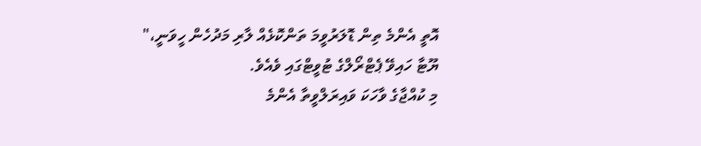އޮތީ އެންމެ ތިން ޑޮލަރުވީމަ ތަންކޮޅެއް ލާރި މަދުހެން ހީވަނީ،" ޔޫޓާ ހައިވޭ ޕެޓްރޯލްގެ ޓުވީޓްގައި ވެއެވެ.
މި ކުއްޖާގެ ވާހަކަ ވައިރަލްވީތާ އެންމެ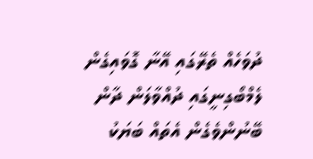ދުވަހެއް ތެރޭގައި އޭނާ ގޮވައިގެން ލެމްބޯގިނީގައި ދުއްވާލަން ދާން ބޭނުންވެގެން އެތައް ބަޔަކު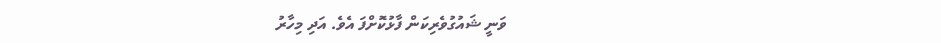ވަނީ ޝައުގުވެރިކަން ފާޅުކޮށްފަ އެވެ. އަދި މިހާރު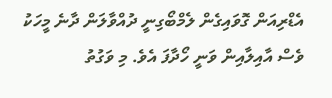އެޑްރިއަން ގޮވައިގެން ލެމްބޯގިނީ ދުއްވާލަން ދާނެ މީހަކު ވެސް އާއިލާއިން ވަނީ ހޯދާފަ އެވެ. މި ވަގުތު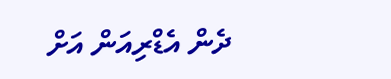ދެން އެޑްރިއަން އަށް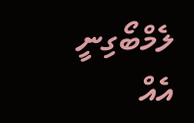ލެމްބޯގިނީ އެއް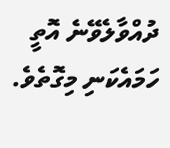ދުއްވާލެވޭނެ އޮތީ ހަމައެކަނި މިގޮތެވެ.